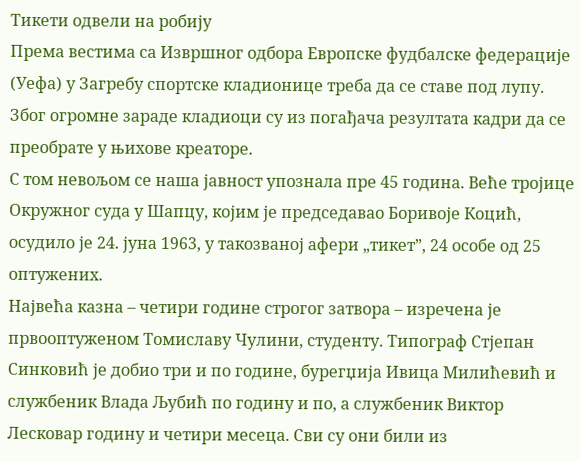Тикети одвели на робију
Према вестима са Извршног одбора Европске фудбалске федерације (Уефа) у Загребу спортске кладионице треба да се ставе под лупу. Због огромне зараде кладиоци су из погађача резултата кадри да се преобрате у њихове креаторе.
С том невољом се наша јавност упознала пре 45 година. Веће тројице Окружног суда у Шапцу, којим је председавао Боривоје Коцић, осудило је 24. јуна 1963, у такозваној афери „тикет”, 24 особе од 25 оптужених.
Највећа казна – четири године строгог затвора – изречена је првооптуженом Томиславу Чулини, студенту. Типограф Стјепан Синковић је добио три и по године, бурегџија Ивица Милићевић и службеник Влада Љубић по годину и по, а службеник Виктор Лесковар годину и четири месеца. Сви су они били из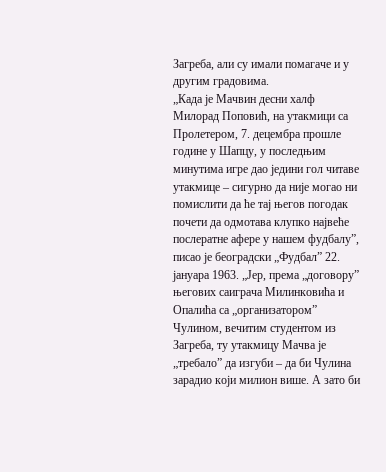Загреба, али су имали помагаче и у другим градовима.
„Када је Мачвин десни халф Милорад Поповић, на утакмици са Пролетером, 7. децембра прошле године у Шапцу, у последњим минутима игре дао једини гол читаве утакмице – сигурно да није могао ни помислити да ће тај његов погодак почети да одмотава клупко највеће послератне афере у нашем фудбалу”, писао је београдски „Фудбал” 22. јануара 1963. „Јер, према „договору” његових саиграча Милинковића и Опалића са „организатором” Чулином, вечитим студентом из Загреба, ту утакмицу Мачва је „требало” да изгуби – да би Чулина зарадио који милион више. А зато би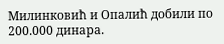Милинковић и Опалић добили по 200.000 динара.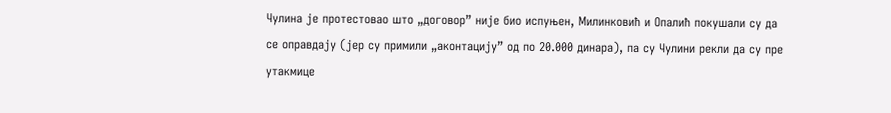Чулина је протестовао што „договор” није био испуњен, Милинковић и Опалић покушали су да се оправдају (јер су примили „аконтацију” од по 20.000 динара), па су Чулини рекли да су пре утакмице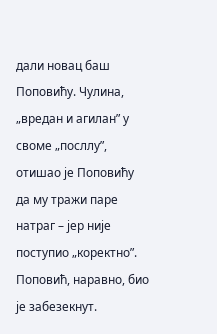дали новац баш Поповићу. Чулина, „вредан и агилан” у своме „посллу”, отишао је Поповићу да му тражи паре натраг – јер није поступио „коректно”. Поповић, наравно, био је забезекнут.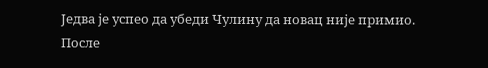Једва је успео да убеди Чулину да новац није примио. После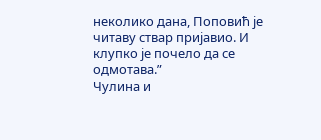неколико дана, Поповић је читаву ствар пријавио. И клупко је почело да се одмотава.”
Чулина и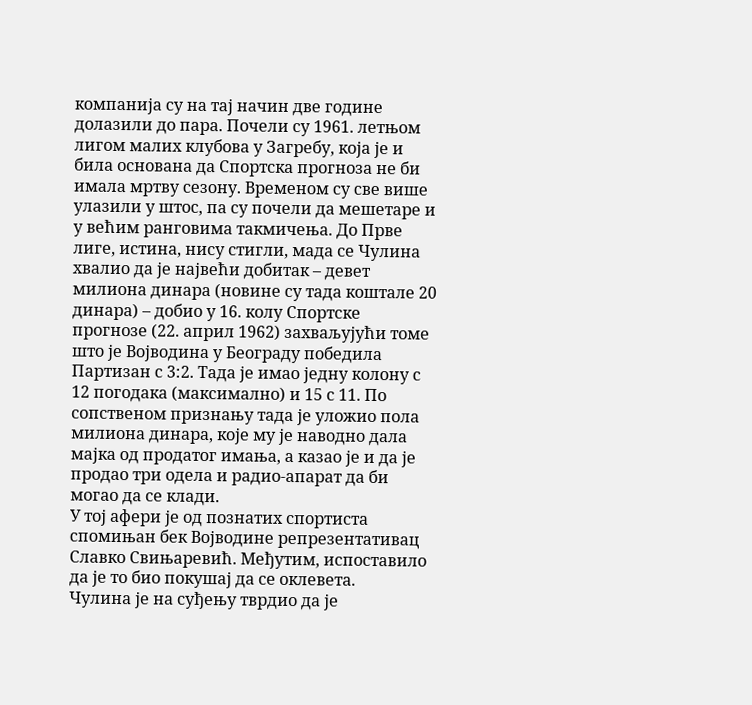компанија су на тај начин две године долазили до пара. Почели су 1961. летњом лигом малих клубова у Загребу, која је и била основана да Спортска прогноза не би имала мртву сезону. Временом су све више улазили у штос, па су почели да мешетаре и у већим ранговима такмичења. До Прве лиге, истина, нису стигли, мада се Чулина хвалио да је највећи добитак – девет милиона динара (новине су тада коштале 20 динара) – добио у 16. колу Спортске прогнозе (22. април 1962) захваљујући томе што је Војводина у Београду победила Партизан с 3:2. Тада је имао једну колону с 12 погодака (максимално) и 15 с 11. По сопственом признању тада је уложио пола милиона динара, које му је наводно дала мајка од продатог имања, а казао је и да је продао три одела и радио-апарат да би могао да се клади.
У тој афери је од познатих спортиста спомињан бек Војводине репрезентативац Славко Свињаревић. Међутим, испоставило да је то био покушај да се оклевета.
Чулина је на суђењу тврдио да је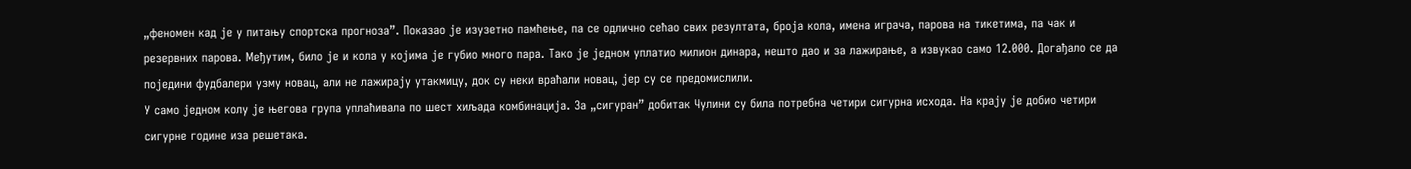„феномен кад је у питању спортска прогноза”. Показао је изузетно памћење, па се одлично сећао свих резултата, броја кола, имена играча, парова на тикетима, па чак и резервних парова. Међутим, било је и кола у којима је губио много пара. Тако је једном уплатио милион динара, нешто дао и за лажирање, а извукао само 12.000. Догађало се да поједини фудбалери узму новац, али не лажирају утакмицу, док су неки враћали новац, јер су се предомислили.
У само једном колу је његова група уплаћивала по шест хиљада комбинација. За „сигуран” добитак Чулини су била потребна четири сигурна исхода. На крају је добио четири сигурне године иза решетака.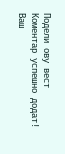Подели ову вест
Комeнтар успeшно додат!
Ваш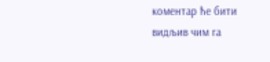комeнтар ћe бити видљив чим га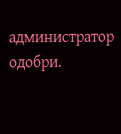администратор одобри.